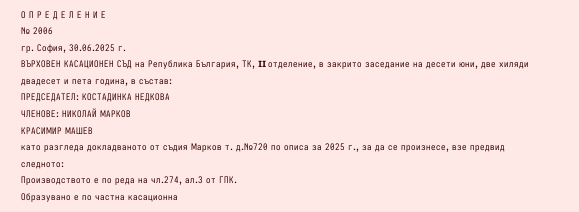О П Р Е Д Е Л Е Н И Е
№ 2006
гр. София, 30.06.2025 г.
ВЪРХОВЕН КАСАЦИОНЕН СЪД на Република България, ТК, II отделение, в закрито заседание на десети юни, две хиляди двадесет и пета година, в състав:
ПРЕДСЕДАТЕЛ: КОСТАДИНКА НЕДКОВА
ЧЛЕНОВЕ: НИКОЛАЙ МАРКОВ
КРАСИМИР МАШЕВ
като разгледа докладваното от съдия Марков т. д.№720 по описа за 2025 г., за да се произнесе, взе предвид следното:
Производството е по реда на чл.274, ал.3 от ГПК.
Образувано е по частна касационна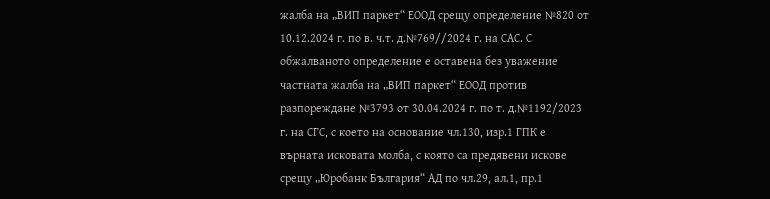жалба на „ВИП паркет“ ЕООД срещу определение №820 от 10.12.2024 г. по в. ч.т. д.№769//2024 г. на САС. С обжалваното определение е оставена без уважение частната жалба на „ВИП паркет“ ЕООД против разпореждане №3793 от 30.04.2024 г. по т. д.№1192/2023 г. на СГС, с което на основание чл.130, изр.1 ГПК е върната исковата молба, с която са предявени искове срещу „Юробанк България“ АД по чл.29, ал.1, пр.1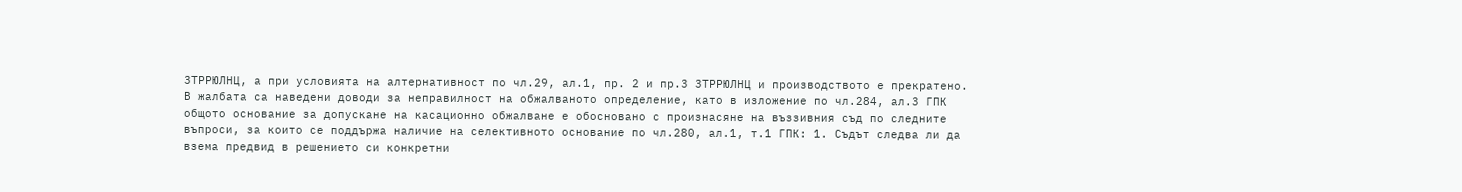ЗТРРЮЛНЦ, а при условията на алтернативност по чл.29, ал.1, пр. 2 и пр.3 ЗТРРЮЛНЦ и производството е прекратено.
В жалбата са наведени доводи за неправилност на обжалваното определение, като в изложение по чл.284, ал.3 ГПК общото основание за допускане на касационно обжалване е обосновано с произнасяне на въззивния съд по следните въпроси, за които се поддържа наличие на селективното основание по чл.280, ал.1, т.1 ГПК: 1. Съдът следва ли да взема предвид в решението си конкретни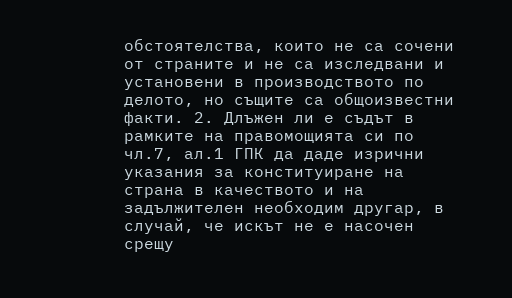обстоятелства, които не са сочени от страните и не са изследвани и установени в производството по делото, но същите са общоизвестни факти. 2. Длъжен ли е съдът в рамките на правомощията си по чл.7, ал.1 ГПК да даде изрични указания за конституиране на страна в качеството и на задължителен необходим другар, в случай, че искът не е насочен срещу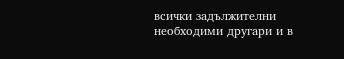всички задължителни необходими другари и в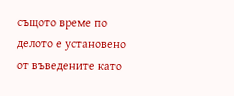същото време по делото е установено от въведените като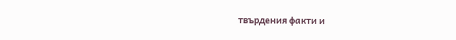твърдения факти и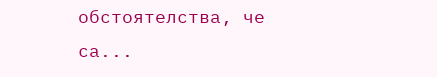обстоятелства, че са...